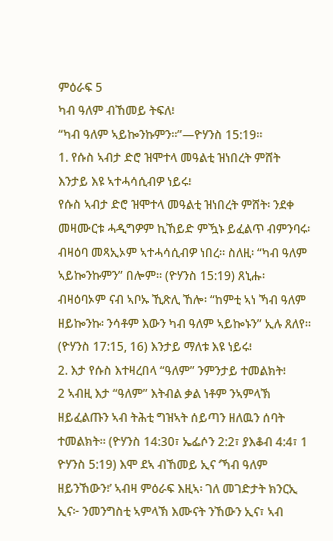ምዕራፍ 5
ካብ ዓለም ብኸመይ ትፍለ፧
“ካብ ዓለም ኣይኰንኩምን።”—ዮሃንስ 15:19።
1. የሱስ ኣብታ ድሮ ዝሞተላ መዓልቲ ዝነበረት ምሸት እንታይ እዩ ኣተሓሳሲብዎ ነይሩ፧
የሱስ ኣብታ ድሮ ዝሞተላ መዓልቲ ዝነበረት ምሸት፡ ንደቀ መዛሙርቱ ሓዲግዎም ኪኸይድ ምዃኑ ይፈልጥ ብምንባሩ፡ ብዛዕባ መጻኢኦም ኣተሓሳሲብዎ ነበረ። ስለዚ፡ “ካብ ዓለም ኣይኰንኩምን” በሎም። (ዮሃንስ 15:19) ጸኒሑ፡ ብዛዕባኦም ናብ ኣቦኡ ኺጽሊ ኸሎ፡ “ከምቲ ኣነ ኻብ ዓለም ዘይኰንኩ፡ ንሳቶም እውን ካብ ዓለም ኣይኰኑን” ኢሉ ጸለየ። (ዮሃንስ 17:15, 16) እንታይ ማለቱ እዩ ነይሩ፧
2. እታ የሱስ እተዛረበላ “ዓለም” ንምንታይ ተመልክት፧
2 ኣብዚ እታ “ዓለም” እትብል ቃል ነቶም ንኣምላኽ ዘይፈልጡን ኣብ ትሕቲ ግዝኣት ሰይጣን ዘለዉን ሰባት ተመልክት። (ዮሃንስ 14:30፣ ኤፌሶን 2:2፣ ያእቆብ 4:4፣ 1 ዮሃንስ 5:19) እሞ ደኣ ብኸመይ ኢና ‘ኻብ ዓለም ዘይንኸውን፧’ ኣብዛ ምዕራፍ እዚኣ፡ ገለ መገድታት ክንርኢ ኢና፦ ንመንግስቲ ኣምላኽ እሙናት ንኸውን ኢና፣ ኣብ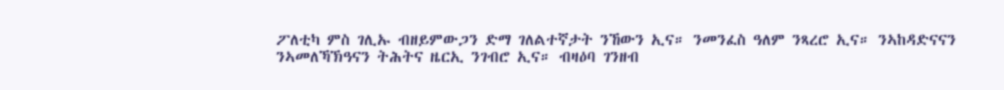ፖለቲካ ምስ ገሊኡ ብዘይምውጋን ድማ ገለልተኛታት ንኸውን ኢና። ንመንፈስ ዓለም ንጻረሮ ኢና። ንኣከዳድናናን ንኣመለኻኽዓናን ትሕትና ዜርኢ ንገብሮ ኢና። ብዛዕባ ገንዘብ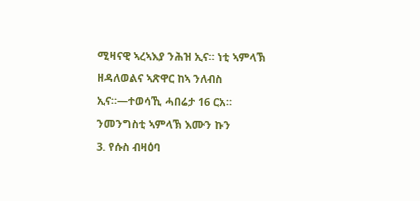ሚዛናዊ ኣረኣእያ ንሕዝ ኢና። ነቲ ኣምላኽ ዘዳለወልና ኣጽዋር ከኣ ንለብስ ኢና።—ተወሳኺ ሓበሬታ 16 ርአ።
ንመንግስቲ ኣምላኽ እሙን ኩን
3. የሱስ ብዛዕባ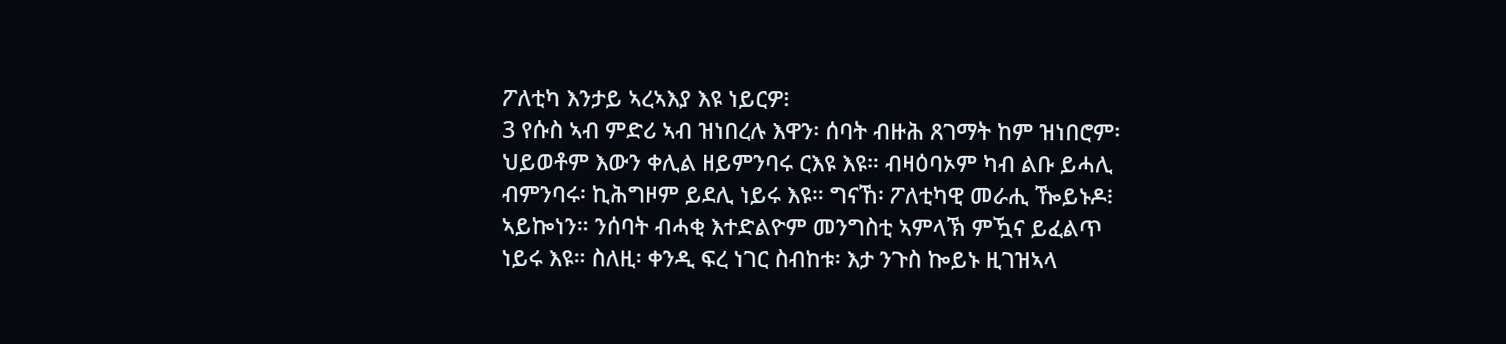ፖለቲካ እንታይ ኣረኣእያ እዩ ነይርዎ፧
3 የሱስ ኣብ ምድሪ ኣብ ዝነበረሉ እዋን፡ ሰባት ብዙሕ ጸገማት ከም ዝነበሮም፡ ህይወቶም እውን ቀሊል ዘይምንባሩ ርእዩ እዩ። ብዛዕባኦም ካብ ልቡ ይሓሊ ብምንባሩ፡ ኪሕግዞም ይደሊ ነይሩ እዩ። ግናኸ፡ ፖለቲካዊ መራሒ ዀይኑዶ፧ ኣይኰነን። ንሰባት ብሓቂ እተድልዮም መንግስቲ ኣምላኽ ምዃና ይፈልጥ ነይሩ እዩ። ስለዚ፡ ቀንዲ ፍረ ነገር ስብከቱ፡ እታ ንጉስ ኰይኑ ዚገዝኣላ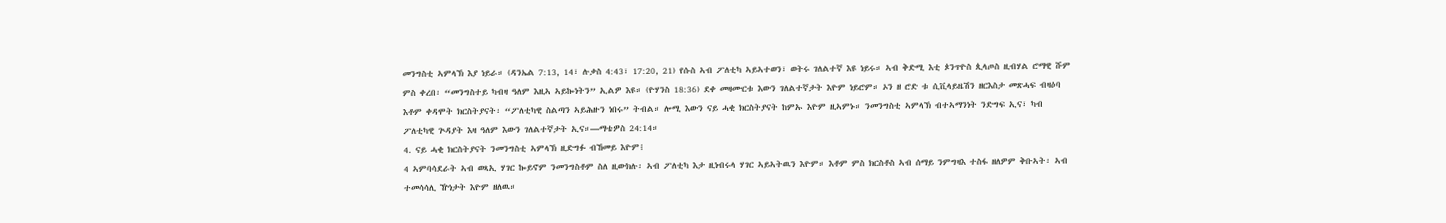መንግስቲ ኣምላኽ እያ ነይራ። (ዳንኤል 7:13, 14፣ ሉቃስ 4:43፣ 17:20, 21) የሱስ ኣብ ፖለቲካ ኣይኣተወን፣ ወትሩ ገለልተኛ እዩ ነይሩ። ኣብ ቅድሚ እቲ ጶንጥዮስ ጲላጦስ ዚብሃል ሮማዊ ሹም ምስ ቀረበ፡ “መንግስተይ ካብዛ ዓለም እዚኣ ኣይኰነትን” ኢልዎ እዩ። (ዮሃንስ 18:36) ደቀ መዛሙርቱ እውን ገለልተኛታት እዮም ነይሮም። ኦን ዘ ሮድ ቱ ሲቪላይዜሽን ዘርእስታ መጽሓፍ ብዛዕባ እቶም ቀዳሞት ክርስትያናት፡ “ፖለቲካዊ ስልጣን ኣይሕዙን ነበሩ” ትብል። ሎሚ እውን ናይ ሓቂ ክርስትያናት ከምኡ እዮም ዚኣምኑ። ንመንግስቲ ኣምላኽ ብተኣማንነት ንድግፍ ኢና፣ ካብ ፖለቲካዊ ጕዳያት እዛ ዓለም እውን ገለልተኛታት ኢና።—ማቴዎስ 24:14።
4. ናይ ሓቂ ክርስትያናት ንመንግስቲ ኣምላኽ ዚድግፉ ብኸመይ እዮም፧
4 ኣምባሳደራት ኣብ ወጻኢ ሃገር ኰይኖም ንመንግስቶም ስለ ዚውክሉ፡ ኣብ ፖለቲካ እታ ዚነብሩላ ሃገር ኣይኣትዉን እዮም። እቶም ምስ ክርስቶስ ኣብ ሰማይ ንምግዛእ ተስፋ ዘለዎም ቅቡኣት፡ ኣብ ተመሳሳሊ ዅነታት እዮም ዘለዉ።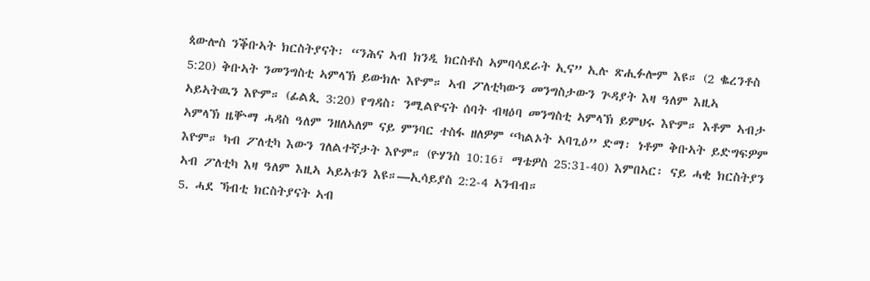ጳውሎስ ንቕቡኣት ክርስትያናት፡ “ንሕና ኣብ ክንዲ ክርስቶስ ኣምባሳደራት ኢና” ኢሉ ጽሒፉሎም እዩ። (2 ቈረንቶስ 5:20) ቅቡኣት ንመንግስቲ ኣምላኽ ይውክሉ እዮም። ኣብ ፖለቲካውን መንግስታውን ጕዳያት እዛ ዓለም እዚኣ ኣይኣትዉን እዮም። (ፊልጲ 3:20) የግዳስ፡ ንሚልዮናት ሰባት ብዛዕባ መንግስቲ ኣምላኽ ይምህሩ እዮም። እቶም ኣብታ ኣምላኽ ዜቝማ ሓዳስ ዓለም ንዘለኣለም ናይ ምንባር ተስፋ ዘለዎም “ካልኦት ኣባጊዕ” ድማ፡ ነቶም ቅቡኣት ይድግፍዎም እዮም። ካብ ፖለቲካ እውን ገለልተኛታት እዮም። (ዮሃንስ 10:16፣ ማቴዎስ 25:31-40) እምበኣር፡ ናይ ሓቂ ክርስትያን ኣብ ፖለቲካ እዛ ዓለም እዚኣ ኣይኣቱን እዩ።—ኢሳይያስ 2:2-4 ኣንብብ።
5. ሓደ ኻብቲ ክርስትያናት ኣብ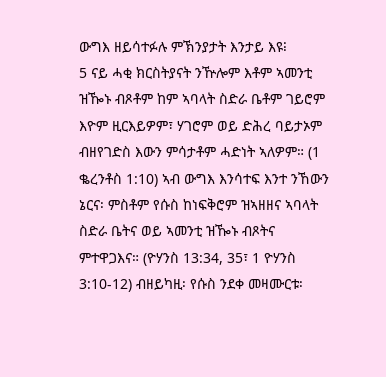ውግእ ዘይሳተፉሉ ምኽንያታት እንታይ እዩ፧
5 ናይ ሓቂ ክርስትያናት ንዅሎም እቶም ኣመንቲ ዝዀኑ ብጾቶም ከም ኣባላት ስድራ ቤቶም ገይሮም እዮም ዚርእይዎም፣ ሃገሮም ወይ ድሕረ ባይታኦም ብዘየገድስ እውን ምሳታቶም ሓድነት ኣለዎም። (1 ቈረንቶስ 1:10) ኣብ ውግእ እንሳተፍ እንተ ንኸውን ኔርና፡ ምስቶም የሱስ ከነፍቅሮም ዝኣዘዘና ኣባላት ስድራ ቤትና ወይ ኣመንቲ ዝዀኑ ብጾትና ምተዋጋእና። (ዮሃንስ 13:34, 35፣ 1 ዮሃንስ 3:10-12) ብዘይካዚ፡ የሱስ ንደቀ መዛሙርቱ፡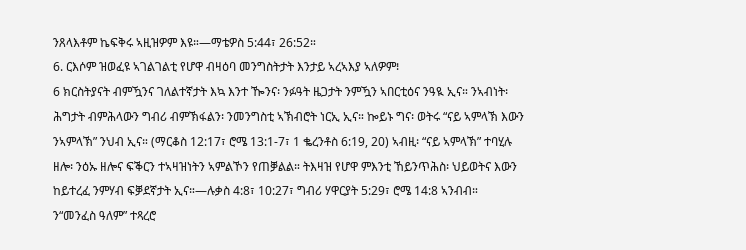ንጸላእቶም ኬፍቅሩ ኣዚዝዎም እዩ።—ማቴዎስ 5:44፣ 26:52።
6. ርእሶም ዝወፈዩ ኣገልገልቲ የሆዋ ብዛዕባ መንግስትታት እንታይ ኣረኣእያ ኣለዎም፧
6 ክርስትያናት ብምዃንና ገለልተኛታት እኳ እንተ ዀንና፡ ንፉዓት ዜጋታት ንምዃን ኣበርቲዕና ንዓዪ ኢና። ንኣብነት፡ ሕግታት ብምሕላውን ግብሪ ብምኽፋልን፡ ንመንግስቲ ኣኽብሮት ነርኢ ኢና። ኰይኑ ግና፡ ወትሩ “ናይ ኣምላኽ እውን ንኣምላኽ” ንህብ ኢና። (ማርቆስ 12:17፣ ሮሜ 13:1-7፣ 1 ቈረንቶስ 6:19, 20) ኣብዚ፡ “ናይ ኣምላኽ” ተባሂሉ ዘሎ፡ ንዕኡ ዘሎና ፍቕርን ተኣዛዝነትን ኣምልኾን የጠቓልል። ትእዛዝ የሆዋ ምእንቲ ኸይንጥሕስ፡ ህይወትና እውን ከይተረፈ ንምሃብ ፍቓደኛታት ኢና።—ሉቃስ 4:8፣ 10:27፣ ግብሪ ሃዋርያት 5:29፣ ሮሜ 14:8 ኣንብብ።
ን“መንፈስ ዓለም” ተጻረሮ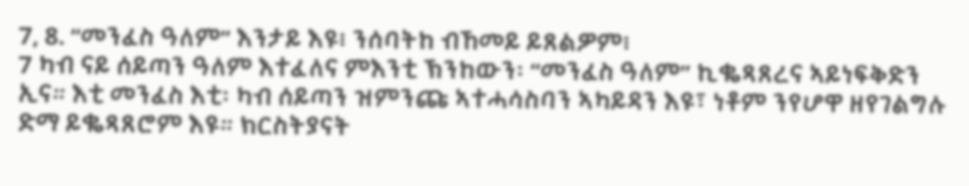7, 8. “መንፈስ ዓለም” እንታይ እዩ፧ ንሰባትከ ብኸመይ ይጸልዎም፧
7 ካብ ናይ ሰይጣን ዓለም እተፈለና ምእንቲ ኽንከውን፡ “መንፈስ ዓለም” ኪቈጻጸረና ኣይነፍቅድን ኢና። እቲ መንፈስ እቲ፡ ካብ ሰይጣን ዝምንጩ ኣተሓሳስባን ኣካይዳን እዩ፣ ነቶም ንየሆዋ ዘየገልግሉ ድማ ይቈጻጸሮም እዩ። ክርስትያናት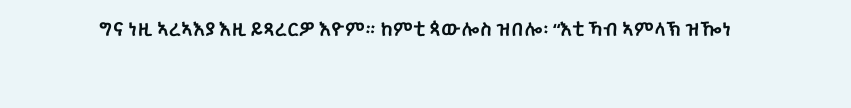ግና ነዚ ኣረኣእያ እዚ ይጻረርዎ እዮም። ከምቲ ጳውሎስ ዝበሎ፡ “እቲ ኻብ ኣምላኽ ዝዀነ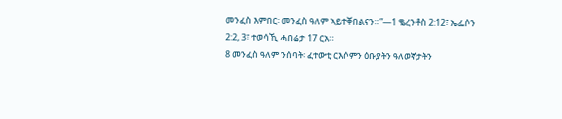መንፈስ እምበር፡ መንፈስ ዓለም ኣይተቐበልናን።”—1 ቈረንቶስ 2:12፣ ኤፌሶን 2:2, 3፣ ተወሳኺ ሓበሬታ 17 ርአ።
8 መንፈስ ዓለም ንሰባት፡ ፈተውቲ ርእሶምን ዕቡያትን ዓለወኛታትን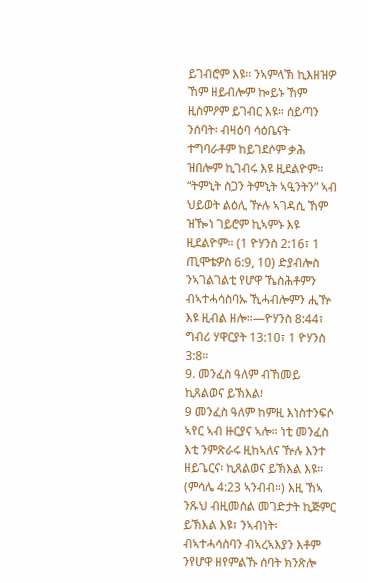ይገብሮም እዩ። ንኣምላኽ ኪእዘዝዎ ኸም ዘይብሎም ኰይኑ ኸም ዚስምዖም ይገብር እዩ። ሰይጣን ንሰባት፡ ብዛዕባ ሳዕቤናት ተግባራቶም ከይገደሶም ቃሕ ዝበሎም ኪገብሩ እዩ ዚደልዮም። “ትምኒት ስጋን ትምኒት ኣዒንትን” ኣብ ህይወት ልዕሊ ዅሉ ኣገዳሲ ኸም ዝዀነ ገይሮም ኪኣምኑ እዩ ዚደልዮም። (1 ዮሃንስ 2:16፣ 1 ጢሞቴዎስ 6:9, 10) ድያብሎስ ንኣገልገልቲ የሆዋ ኼስሕቶምን ብኣተሓሳስባኡ ኺሓብሎምን ሒዅ እዩ ዚብል ዘሎ።—ዮሃንስ 8:44፣ ግብሪ ሃዋርያት 13:10፣ 1 ዮሃንስ 3:8።
9. መንፈስ ዓለም ብኸመይ ኪጸልወና ይኽእል፧
9 መንፈስ ዓለም ከምዚ እነስተንፍሶ ኣየር ኣብ ዙርያና ኣሎ። ነቲ መንፈስ እቲ ንምጽራሩ ዚከኣለና ዅሉ እንተ ዘይጌርና፡ ኪጸልወና ይኽእል እዩ። (ምሳሌ 4:23 ኣንብብ።) እዚ ኸኣ ንጹህ ብዚመስል መገድታት ኪጅምር ይኽእል እዩ፣ ንኣብነት፡ ብኣተሓሳስባን ብኣረኣእያን እቶም ንየሆዋ ዘየምልኹ ሰባት ክንጽሎ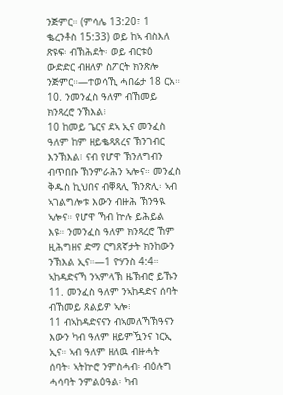ንጅምር። (ምሳሌ 13:20፣ 1 ቈረንቶስ 15:33) ወይ ከኣ ብስእለ ጽዩፍ፡ ብኽሕደት፡ ወይ ብርቱዕ ውድድር ብዘለዎ ስፖርት ክንጽሎ ንጅምር።—ተወሳኺ ሓበሬታ 18 ርአ።
10. ንመንፈስ ዓለም ብኸመይ ክንጻረሮ ንኽእል፧
10 ከመይ ጌርና ደኣ ኢና መንፈስ ዓለም ከም ዘይቈጻጸረና ኽንገብር እንኽእል፧ ናብ የሆዋ ኽንለግብን ብጥበቡ ኽንምራሕን ኣሎና። መንፈስ ቅዱስ ኪህበና ብቐጻሊ ኽንጽሊ፡ ኣብ ኣገልግሎቱ እውን ብዙሕ ኽንዓዪ ኣሎና። የሆዋ ኻብ ኵሉ ይሕይል እዩ። ንመንፈስ ዓለም ክንጻረሮ ኸም ዚሕግዘና ድማ ርግጸኛታት ክንከውን ንኽእል ኢና።—1 ዮሃንስ 4:4።
ኣከዳድናኻ ንኣምላኽ ዜኽብሮ ይኹን
11. መንፈስ ዓለም ንኣከዳድና ሰባት ብኸመይ ጸልይዎ ኣሎ፧
11 ብኣከዳድናናን ብኣመለኻኽዓናን እውን ካብ ዓለም ዘይምዃንና ነርኢ ኢና። ኣብ ዓለም ዘለዉ ብዙሓት ሰባት፡ ኣትኵሮ ንምስሓብ፡ ብዕሉግ ሓሳባት ንምልዕዓል፡ ካብ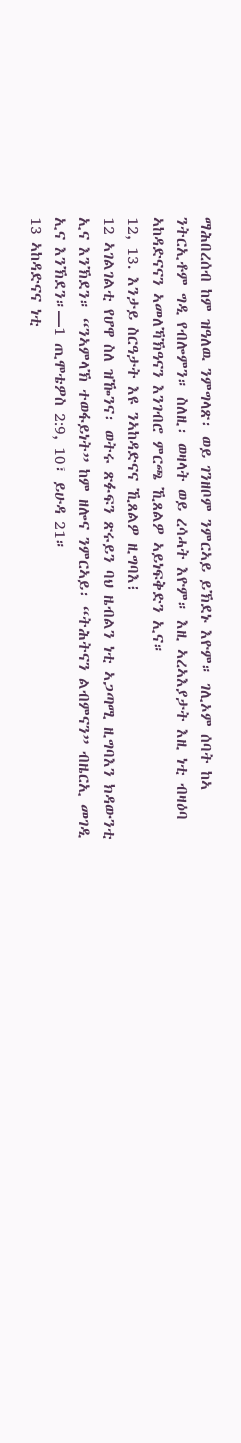ማሕበረሰብ ከም ዝዓለዉ ንምግላጽ፡ ወይ ገንዘቦም ንምርኣይ ይኽደኑ እዮም። ገሊኦም ሰባት ከኣ ንትርኢቶም ግዲ የብሎምን። ስለዚ፡ ወዛላት ወይ ረሳሓት እዮም። እዚ ኣረኣእያታት እዚ ነቲ ብዛዕባ ኣከዳድናናን ኣመለኻኽዓናን እንገብሮ ምርጫ ኺጸልዎ ኣይነፍቅድን ኢና።
12, 13. እንታይ ስርዓታት እዩ ንኣከዳድናና ኺጸልዎ ዚግባእ፧
12 ኣገልገልቲ የሆዋ ስለ ዝዀንና፡ ወትሩ ጽፉፍን ጽሩይን ባህ ዜብልን ነቲ ኣጋጣሚ ዚግባእን ክዳውንቲ ኢና እንኽደን። “ንኣምላኽ ተወፋይነት” ከም ዘሎና ንምርኣይ፡ “ትሕትናን ልብምናን” ብዜርኢ መገዲ ኢና እንኽደን።—1 ጢሞቴዎስ 2:9, 10፣ ይሁዳ 21።
13 ኣከዳድናና ነቲ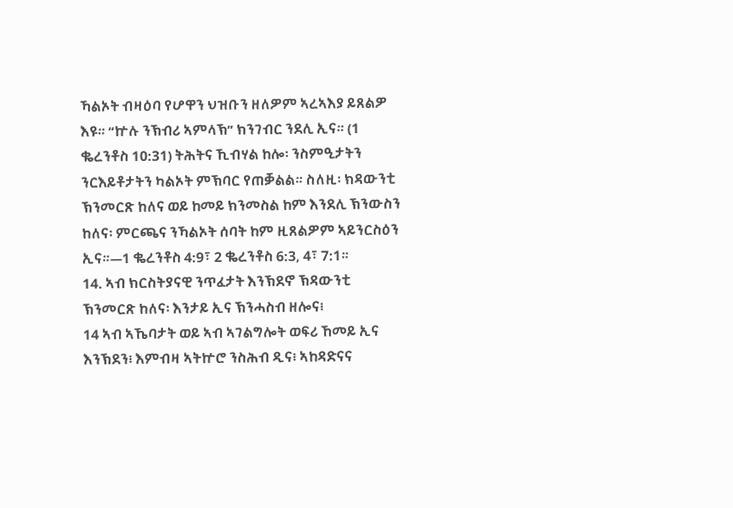ኻልኦት ብዛዕባ የሆዋን ህዝቡን ዘለዎም ኣረኣእያ ይጸልዎ እዩ። “ኵሉ ንኽብሪ ኣምላኽ” ክንገብር ንደሊ ኢና። (1 ቈረንቶስ 10:31) ትሕትና ኺብሃል ከሎ፡ ንስምዒታትን ንርእይቶታትን ካልኦት ምኽባር የጠቓልል። ስለዚ፡ ክዳውንቲ ኽንመርጽ ከለና ወይ ከመይ ክንመስል ከም እንደሊ ኽንውስን ከለና፡ ምርጫና ንኻልኦት ሰባት ከም ዚጸልዎም ኣይንርስዕን ኢና።—1 ቈረንቶስ 4:9፣ 2 ቈረንቶስ 6:3, 4፣ 7:1።
14. ኣብ ክርስትያናዊ ንጥፈታት እንኽደኖ ኽዳውንቲ ኽንመርጽ ከለና፡ እንታይ ኢና ኽንሓስብ ዘሎና፧
14 ኣብ ኣኼባታት ወይ ኣብ ኣገልግሎት ወፍሪ ኸመይ ኢና እንኽደን፧ እምብዛ ኣትኵሮ ንስሕብ ዲና፧ ኣከዳድናና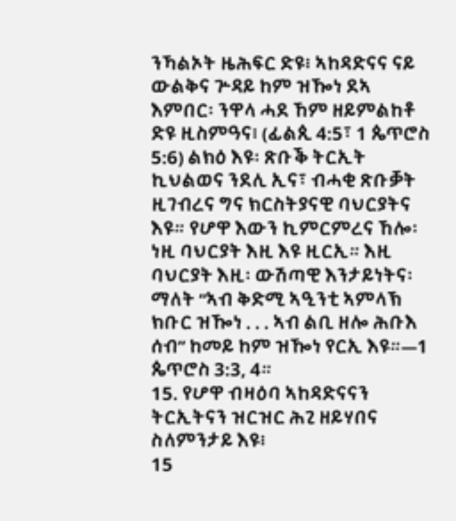ንኻልኦት ዜሕፍር ድዩ፧ ኣከዳድናና ናይ ውልቅና ጕዳይ ከም ዝዀነ ደኣ እምበር፡ ንዋላ ሓደ ኸም ዘይምልከቶ ድዩ ዚስምዓና፧ (ፊልጲ 4:5፣ 1 ጴጥሮስ 5:6) ልክዕ እዩ፡ ጽቡቕ ትርኢት ኪህልወና ንደሊ ኢና፣ ብሓቂ ጽቡቓት ዚገብረና ግና ክርስትያናዊ ባህርያትና እዩ። የሆዋ እውን ኪምርምረና ኸሎ፡ ነዚ ባህርያት እዚ እዩ ዚርኢ። እዚ ባህርያት እዚ፡ ውሽጣዊ እንታይነትና፡ ማለት “ኣብ ቅድሚ ኣዒንቲ ኣምላኽ ክቡር ዝዀነ . . . ኣብ ልቢ ዘሎ ሕቡእ ሰብ” ከመይ ከም ዝዀነ የርኢ እዩ።—1 ጴጥሮስ 3:3, 4።
15. የሆዋ ብዛዕባ ኣከዳድናናን ትርኢትናን ዝርዝር ሕጊ ዘይሃበና ስለምንታይ እዩ፧
15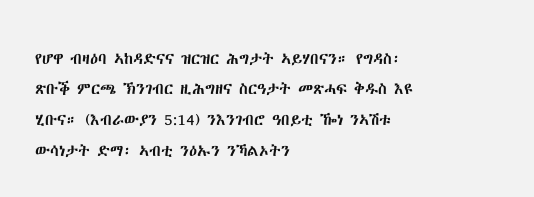የሆዋ ብዛዕባ ኣከዳድናና ዝርዝር ሕግታት ኣይሃበናን። የግዳስ፡ ጽቡቕ ምርጫ ኽንገብር ዚሕግዘና ስርዓታት መጽሓፍ ቅዱስ እዩ ሂቡና። (እብራውያን 5:14) ንእንገብሮ ዓበይቲ ዀነ ንኣሽቱ ውሳነታት ድማ፡ ኣብቲ ንዕኡን ንኻልኦትን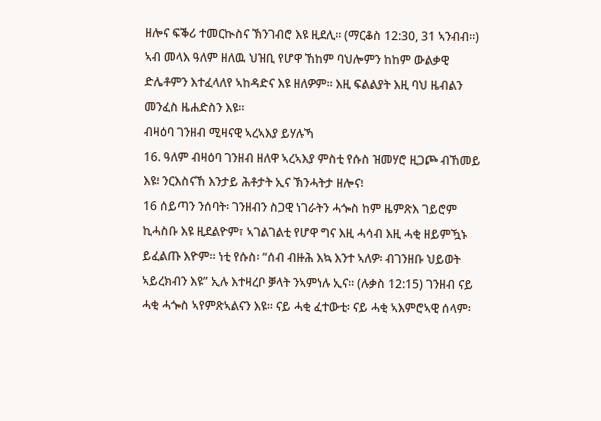ዘሎና ፍቕሪ ተመርኲስና ኽንገብሮ እዩ ዚደሊ። (ማርቆስ 12:30, 31 ኣንብብ።) ኣብ መላእ ዓለም ዘለዉ ህዝቢ የሆዋ ኸከም ባህሎምን ከከም ውልቃዊ ድሌቶምን እተፈላለየ ኣከዳድና እዩ ዘለዎም። እዚ ፍልልያት እዚ ባህ ዜብልን መንፈስ ዜሐድስን እዩ።
ብዛዕባ ገንዘብ ሚዛናዊ ኣረኣእያ ይሃሉኻ
16. ዓለም ብዛዕባ ገንዘብ ዘለዋ ኣረኣእያ ምስቲ የሱስ ዝመሃሮ ዚጋጮ ብኸመይ እዩ፧ ንርእስናኸ እንታይ ሕቶታት ኢና ኽንሓትታ ዘሎና፧
16 ሰይጣን ንሰባት፡ ገንዘብን ስጋዊ ነገራትን ሓጐስ ከም ዜምጽእ ገይሮም ኪሓስቡ እዩ ዚደልዮም፣ ኣገልገልቲ የሆዋ ግና እዚ ሓሳብ እዚ ሓቂ ዘይምዃኑ ይፈልጡ እዮም። ነቲ የሱስ፡ “ሰብ ብዙሕ እኳ እንተ ኣለዎ፡ ብገንዘቡ ህይወት ኣይረክብን እዩ” ኢሉ እተዛረቦ ቓላት ንኣምነሉ ኢና። (ሉቃስ 12:15) ገንዘብ ናይ ሓቂ ሓጐስ ኣየምጽኣልናን እዩ። ናይ ሓቂ ፈተውቲ፡ ናይ ሓቂ ኣእምሮኣዊ ሰላም፡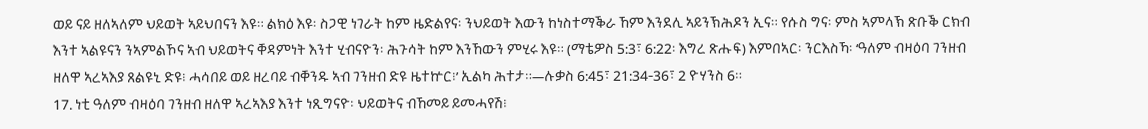ወይ ናይ ዘለኣለም ህይወት ኣይህበናን እዩ። ልክዕ እዩ፡ ስጋዊ ነገራት ከም ዜድልየና፡ ንህይወት እውን ከነስተማቕራ ኸም እንደሊ ኣይንኽሕዶን ኢና። የሱስ ግና፡ ምስ ኣምላኽ ጽቡቕ ርክብ እንተ ኣልዩናን ንኣምልኾና ኣብ ህይወትና ቐዳምነት እንተ ሂብናዮን፡ ሕጉሳት ከም እንኸውን ምሂሩ እዩ። (ማቴዎስ 5:3፣ 6:22፡ እግረ ጽሑፍ) እምበኣር፡ ንርእስኻ፡ ‘ዓለም ብዛዕባ ገንዘብ ዘለዋ ኣረኣእያ ጸልዩኒ ድዩ፧ ሓሳበይ ወይ ዘረባይ ብቐንዱ ኣብ ገንዘብ ድዩ ዜተኵር፧’ ኢልካ ሕተታ።—ሉቃስ 6:45፣ 21:34-36፣ 2 ዮሃንስ 6።
17. ነቲ ዓለም ብዛዕባ ገንዘብ ዘለዋ ኣረኣእያ እንተ ነጺግናዮ፡ ህይወትና ብኸመይ ይመሓየሽ፧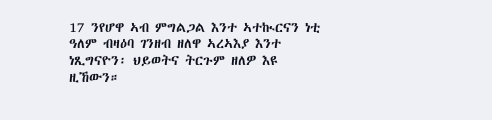17 ንየሆዋ ኣብ ምግልጋል እንተ ኣተኲርናን ነቲ ዓለም ብዛዕባ ገንዘብ ዘለዋ ኣረኣእያ እንተ ነጺግናዮን፡ ህይወትና ትርጉም ዘለዎ እዩ ዚኸውን።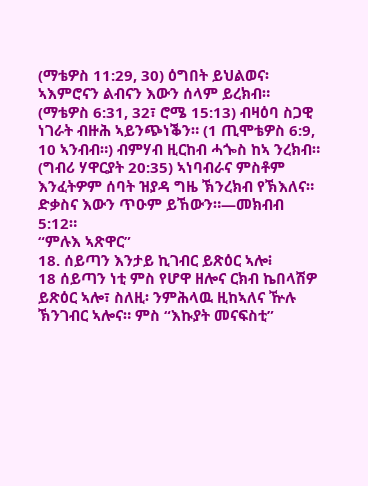(ማቴዎስ 11:29, 30) ዕግበት ይህልወና፡ ኣእምሮናን ልብናን እውን ሰላም ይረክብ። (ማቴዎስ 6:31, 32፣ ሮሜ 15:13) ብዛዕባ ስጋዊ ነገራት ብዙሕ ኣይንጭነቕን። (1 ጢሞቴዎስ 6:9, 10 ኣንብብ።) ብምሃብ ዚርከብ ሓጐስ ከኣ ንረክብ። (ግብሪ ሃዋርያት 20:35) ኣነባብራና ምስቶም እንፈትዎም ሰባት ዝያዳ ግዜ ኽንረክብ የኽእለና። ድቃስና እውን ጥዑም ይኸውን።—መክብብ 5:12።
“ምሉእ ኣጽዋር”
18. ሰይጣን እንታይ ኪገብር ይጽዕር ኣሎ፧
18 ሰይጣን ነቲ ምስ የሆዋ ዘሎና ርክብ ኬበላሽዎ ይጽዕር ኣሎ፣ ስለዚ፡ ንምሕላዉ ዚከኣለና ዅሉ ኽንገብር ኣሎና። ምስ “እኩያት መናፍስቲ”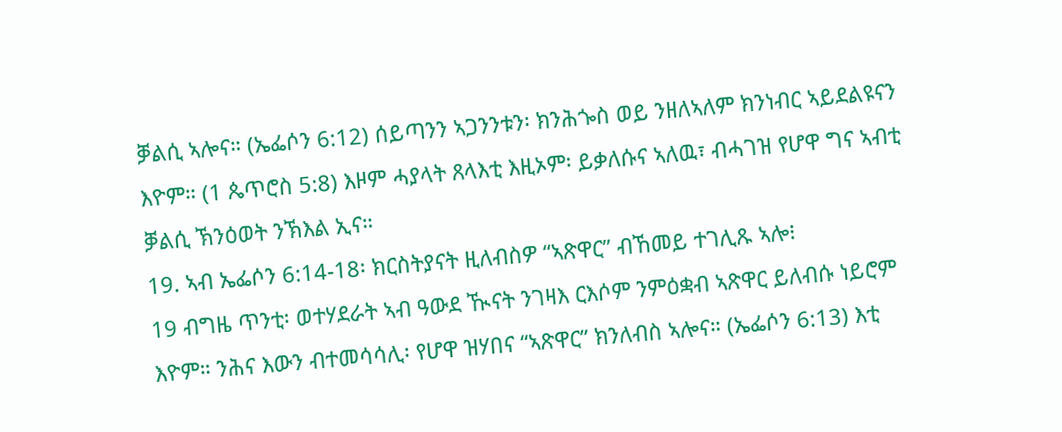ቓልሲ ኣሎና። (ኤፌሶን 6:12) ሰይጣንን ኣጋንንቱን፡ ክንሕጐስ ወይ ንዘለኣለም ክንነብር ኣይደልዩናን እዮም። (1 ጴጥሮስ 5:8) እዞም ሓያላት ጸላእቲ እዚኦም፡ ይቃለሱና ኣለዉ፣ ብሓገዝ የሆዋ ግና ኣብቲ ቓልሲ ኽንዕወት ንኽእል ኢና።
19. ኣብ ኤፌሶን 6:14-18፡ ክርስትያናት ዚለብስዎ “ኣጽዋር” ብኸመይ ተገሊጹ ኣሎ፧
19 ብግዜ ጥንቲ፡ ወተሃደራት ኣብ ዓውደ ዂናት ንገዛእ ርእሶም ንምዕቋብ ኣጽዋር ይለብሱ ነይሮም እዮም። ንሕና እውን ብተመሳሳሊ፡ የሆዋ ዝሃበና “ኣጽዋር” ክንለብስ ኣሎና። (ኤፌሶን 6:13) እቲ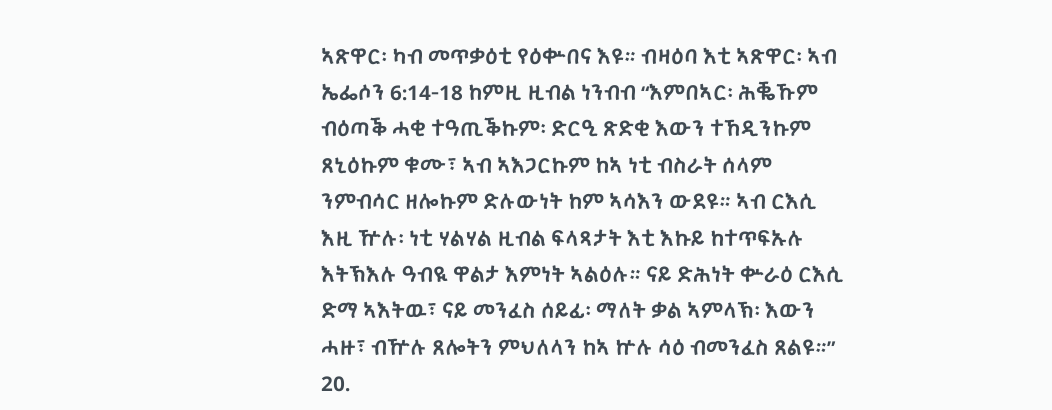ኣጽዋር፡ ካብ መጥቃዕቲ የዕቍበና እዩ። ብዛዕባ እቲ ኣጽዋር፡ ኣብ ኤፌሶን 6:14-18 ከምዚ ዚብል ነንብብ “እምበኣር፡ ሕቘኹም ብዕጣቕ ሓቂ ተዓጢቕኩም፡ ድርዒ ጽድቂ እውን ተኸዲንኩም ጸኒዕኩም ቁሙ፣ ኣብ ኣእጋርኩም ከኣ ነቲ ብስራት ሰላም ንምብሳር ዘሎኩም ድሉውነት ከም ኣሳእን ውደዩ። ኣብ ርእሲ እዚ ዅሉ፡ ነቲ ሃልሃል ዚብል ፍላጻታት እቲ እኩይ ከተጥፍኡሉ እትኽእሉ ዓብዪ ዋልታ እምነት ኣልዕሉ። ናይ ድሕነት ቍራዕ ርእሲ ድማ ኣእትዉ፣ ናይ መንፈስ ሰይፊ፡ ማለት ቃል ኣምላኽ፡ እውን ሓዙ፣ ብዅሉ ጸሎትን ምህለላን ከኣ ኵሉ ሳዕ ብመንፈስ ጸልዩ።”
20.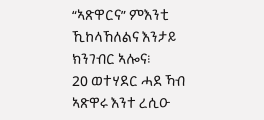“ኣጽዋርና” ምእንቲ ኺከላኸለልና እንታይ ክንገብር ኣሎና፧
20 ወተሃደር ሓደ ኻብ ኣጽዋሩ እንተ ረሲዑ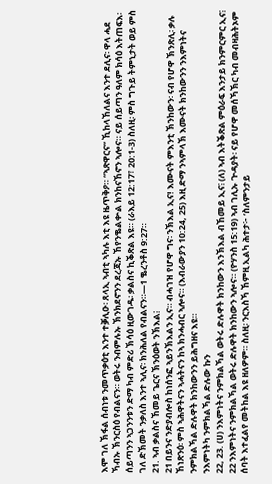እሞ ገለ ኽፋል ሰብነቱ ንመጥቃዕቲ እንተ ተቓሊዑ፡ ጸላኢ ኣብቲ ኣካሉ እቲ እዩ ዜጥቅዖ። “ኣጽዋርና” ኺከላኸለልና እንተ ደሊና፡ ዋላ ሓደ ኻብኡ ኽንርስዕ የብልናን። ወትሩ ንብምሉኡ ኽንክደኖንን ደረጃኡ ኸየንቈልቍል ክንከናኸኖን ኣሎና። ናይ ሰይጣን ዓለም ክሳዕ እትጠፍእ፡ ሰይጣንን ኣጋንንቱን ድማ ካብ ምድሪ ኽሳዕ ዚውገዱ፡ ቃልስና ኪቕጽል እዩ። (ራእይ 12:17፣ 20:1-3) ስለዚ፡ ምስ ግጉይ ትምኒታት ወይ ምስ ገለ ድኽመት ንቃለስ እንተ ኣሊና፡ ክንሕለል የብልናን።—1 ቈረንቶስ 9:27።
21. ኣብ ቃልስና ኸመይ ጌርና ኽንዕወት ንኽእል፧
21 በይንና ንድያብሎስ ከነሰንፎ ኣይንኽእልን ኢና። ብሓገዝ የሆዋ ግና፡ ንኽእል ኢና! እሙናት ምእንቲ ኽንከውን፡ ናብ የሆዋ ኽንጽሊ፡ ቃሉ ኸነጽንዕ፡ ምስ ኣሕዋትናን ኣሓትናን ከኣ ክንሓብር ኣሎና። (እብራውያን 10:24, 25) እዚ ድማ ንኣምላኽ እሙናት ክንከውንን ንእምነትና ንምክልኻል ድሉዋት ክንከውንን ይሕግዘና እዩ።
ንእምነትካ ንምክልኻል ድሉው ኩን
22, 23. (ሀ) ንእምነትና ንምክልኻል ወትሩ ድሉዋት ክንከውን እንኽእል ብኸመይ ኢና፧ (ለ) ኣብ እትቕጽል ምዕራፍ እንታይ ክንምርምር ኢና፧
22 ንእምነትና ንምክልኻል ወትሩ ድሉዋት ክንከውን ኣሎና። (ዮሃንስ 15:19) ኣብ ገሊኡ ጕዳያት፡ ናይ የሆዋ መሰኻኽር ካብ መብዛሕትኦም ሰባት እተፈልየ መትከል እዩ ዘለዎም። ስለዚ፡ ንርእስኻ ኸምዚ ኢልካ ሕተታ፦ ‘ስለምንታይ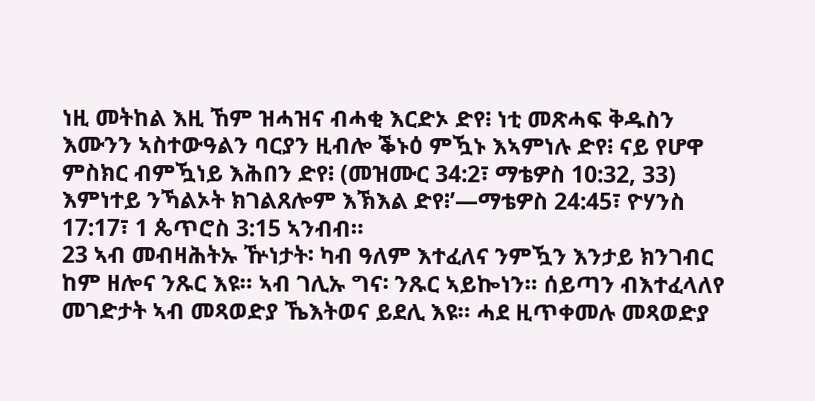ነዚ መትከል እዚ ኸም ዝሓዝና ብሓቂ እርድኦ ድየ፧ ነቲ መጽሓፍ ቅዱስን እሙንን ኣስተውዓልን ባርያን ዚብሎ ቕኑዕ ምዃኑ እኣምነሉ ድየ፧ ናይ የሆዋ ምስክር ብምዃነይ እሕበን ድየ፧ (መዝሙር 34:2፣ ማቴዎስ 10:32, 33) እምነተይ ንኻልኦት ክገልጸሎም እኽእል ድየ፧’—ማቴዎስ 24:45፣ ዮሃንስ 17:17፣ 1 ጴጥሮስ 3:15 ኣንብብ።
23 ኣብ መብዛሕትኡ ዅነታት፡ ካብ ዓለም እተፈለና ንምዃን እንታይ ክንገብር ከም ዘሎና ንጹር እዩ። ኣብ ገሊኡ ግና፡ ንጹር ኣይኰነን። ሰይጣን ብእተፈላለየ መገድታት ኣብ መጻወድያ ኼእትወና ይደሊ እዩ። ሓደ ዚጥቀመሉ መጻወድያ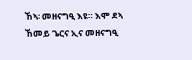ኸኣ፡ መዘናግዒ እዩ። እሞ ደኣ ኸመይ ጌርና ኢና መዘናግዒ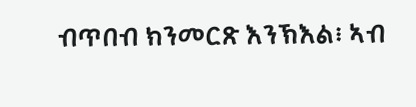ብጥበብ ክንመርጽ እንኽእል፧ ኣብ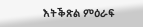እትቕጽል ምዕራፍ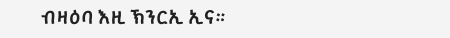ብዛዕባ እዚ ኽንርኢ ኢና።